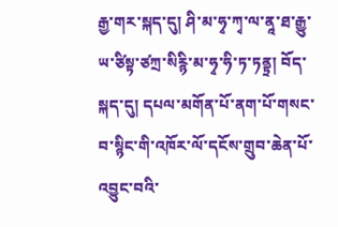རྒྱ་གར་སྐད་དུ། ཤི་མ་ཧྭ་ཀྭ་ལ་ནཱ་ཐ་རྒྱུ་ཡ་ཙིསྟ་ཙཀྲ་སིརྙི་མ་ཧྭ་ཧི་ཏ་ཏནྟྲ། བོད་སྐད་དུ། དཔལ་མགོན་པོ་ནག་པོ་གསང་བ་སྙིང་གི་འཁོར་ལོ་དངོས་གྲུབ་ཆེན་པོ་འབྱུང་བའི་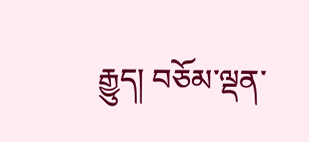རྒྱུད། བཅོམ་ལྡན་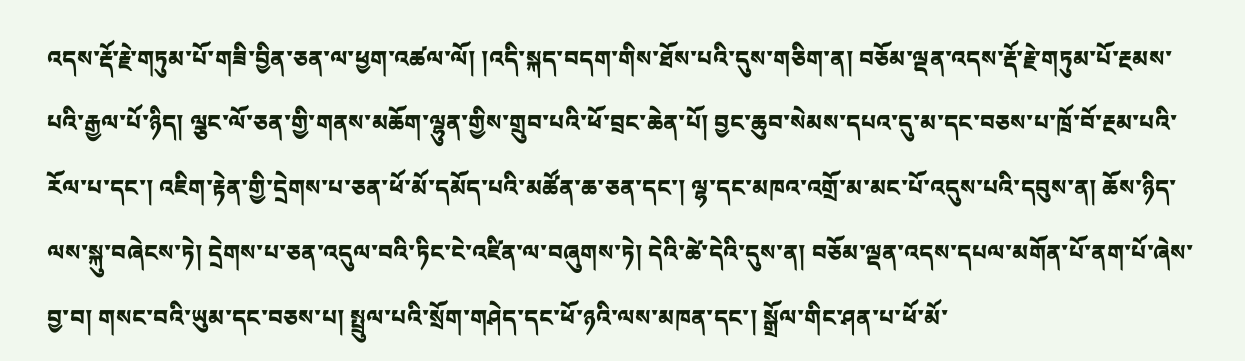འདས་རྡོ་རྗེ་གཏུམ་པོ་གཟི་བྱིན་ཅན་ལ་ཕྱག་འཚལ་ལོ། །འདི་སྐད་བདག་གིས་ཐོས་པའི་དུས་གཅིག་ན། བཅོམ་ལྡན་འདས་རྡོ་རྗེ་གཏུམ་པོ་རྔམས་པའི་རྒྱལ་པོ་ཉིད། ལྕང་ལོ་ཅན་གྱི་གནས་མཆོག་ལྷུན་གྱིས་གྲུབ་པའི་ཕོ་བྲང་ཆེན་པོ། བྱང་ཆུབ་སེམས་དཔའ་དུ་མ་དང་བཅས་པ་ཁྲོ་བོ་རྔམ་པའི་རོལ་པ་དང་། འཇིག་རྟེན་གྱི་དྲེགས་པ་ཅན་ཕོ་མོ་དམོད་པའི་མཚོན་ཆ་ཅན་དང་། ལྷ་དང་མཁའ་འགྲོ་མ་མང་པོ་འདུས་པའི་དབུས་ན། ཆོས་ཉིད་ལས་སྐུ་བཞེངས་ཏེ། དྲེགས་པ་ཅན་འདུལ་བའི་ཏིང་ངེ་འཛིན་ལ་བཞུགས་ཏེ། དེའི་ཚེ་དེའི་དུས་ན། བཅོམ་ལྡན་འདས་དཔལ་མགོན་པོ་ནག་པོ་ཞེས་བྱ་བ། གསང་བའི་ཡུམ་དང་བཅས་པ། སྤྲུལ་པའི་སྲོག་གཤེད་དང་ཕོ་ཉའི་ལས་མཁན་དང་། སྒྲོལ་གིང་ཤན་པ་ཕོ་མོ་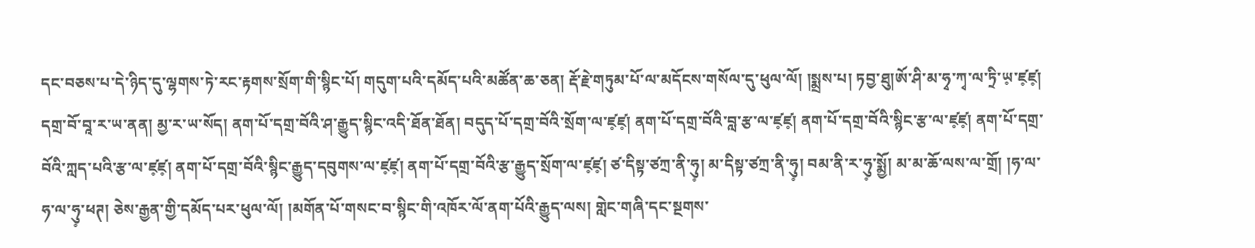དང་བཅས་པ་དེ་ཉིད་དུ་ལྷགས་ཏེ་རང་རྟགས་སྲོག་གི་སྙིང་པོ། གདུག་པའི་དམོད་པའི་མཚོན་ཆ་ཅན། རྡོ་རྗེ་གཏུམ་པོ་ལ་མདོངས་གསོལ་དུ་ཕུལ་ལོ། །སྨྲས་པ། ཏབྱ་ཐུ།ཨོ་ཤི་མ་ཧྭ་ཀྭ་ལ་ཏྲི་ཡ༷་ཛ༷ཛ༷། དགྲ་བོ་བཱ་ར་ཡ་ནན། མྱ་ར་ཡ་སོད། ནག་པོ་དགྲ་བོའི་ཤ་རྒྱུད་སྙིང་འདི་ཐོན་ཐོན། བདུད་པོ་དགྲ་བོའི་སྲོག་ལ་ཛ༷ཛ༷། ནག་པོ་དགྲ་བོའི་བླ་རྩ་ལ་ཛ༷ཛ༷། ནག་པོ་དགྲ་བོའི་སྙིང་རྩ་ལ་ཛ༷ཛ༷། ནག་པོ་དགྲ་བོའི་ཀླད་པའི་རྩ་ལ་ཛ༷ཛ༷། ནག་པོ་དགྲ་བོའི་སྙིང་རྒྱུད་དབུགས་ལ་ཛ༷ཛ༷། ནག་པོ་དགྲ་བོའི་རྩ་རྒྱུད་སྲོག་ལ་ཛ༷ཛ༷། ཙ་དིསྟ་ཙཀྲ་ནི་ཧུ༷། མ་དིསྟ་ཙཀྲ་ནི་ཧུ༷། བམ་ནི་ར་ཧུ༷་སྨྱོ། མ་མ་ཆོ་ལས་ལ་གྲོ། །ཧ་ལ་ཧ་ལ་ཧུ༷་ཕཊ། ཅེས་རྒྱན་གྱི་དམོད་པར་ཕུལ་ལོ། །མགོན་པོ་གསང་བ་སྙིང་གི་འཁོར་ལོ་ནག་པོའི་རྒྱུད་ལས། གླེང་གཞི་དང་སྔགས་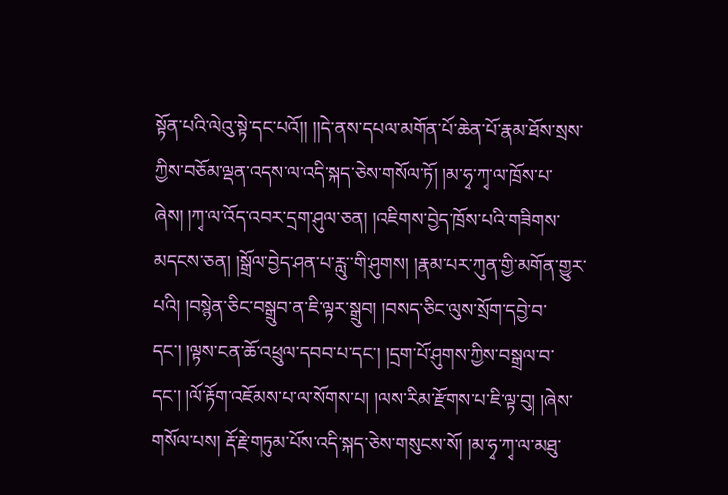སྟོན་པའི་ལེའུ་སྟེ་དང་པའོ།། །།དེ་ནས་དཔལ་མགོན་པོ་ཆེན་པོ་རྣམ་ཐོས་སྲས་ཀྱིས་བཅོམ་ལྡན་འདས་ལ་འདི་སྐད་ཅེས་གསོལ་ཏོ། །མ་ཧྭ་ཀྭ་ལ་ཁྲོས་པ་ཞེས། །ཀྭ་ལ་འོད་འབར་དྲག་ཤུལ་ཅན། །འཇིགས་བྱེད་ཁྲོས་པའི་གཟིགས་མདངས་ཅན། །སྒྲོལ་བྱེད་ཤན་པ་རླུ་་གི་ཤུགས། །རྣམ་པར་ཀུན་གྱི་མགོན་གྱུར་པའི། །བསྙེན་ཅིང་བསྒྲུབ་ན་ཇི་ལྟར་སྒྲུབ། །བསད་ཅིང་ལུས་སྲོག་དབྱེ་བ་དང་། །ལྟས་ངན་ཆོ་འཕྲུལ་དབབ་པ་དང་། །དྲག་པོ་ཤུགས་ཀྱིས་བསྒྲལ་བ་དང་། །ལོ་རྟོག་འཇོམས་པ་ལ་སོགས་པ། །ལས་རིམ་རྫོགས་པ་ཇི་ལྟ་བུ། །ཞེས་གསོལ་པས། རྡོ་རྗེ་གཏུམ་པོས་འདི་སྐད་ཅེས་གསུངས་སོ། །མ་ཧྭ་ཀྭ་ལ་མཐུ་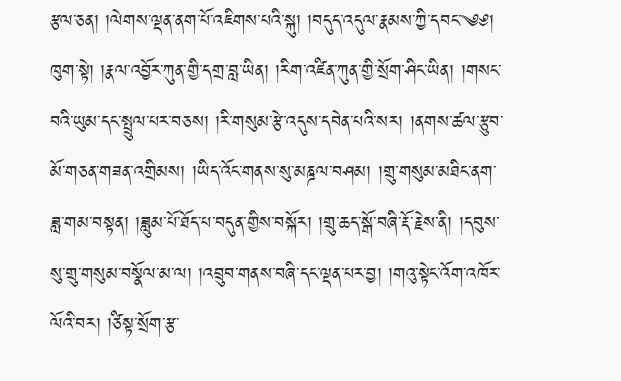རྩལ་ཅན། །ལེགས་ལྡན་ནག་པོ་འཇིགས་པའི་སྐུ། །བདུད་འདུལ་རྣམས་ཀྱི་དབང་༄༅། ཁུག་སྟེ། །རྣལ་འབྱོར་ཀུན་གྱི་དགྲ་བླ་ཡིན། །རིག་འཛིན་ཀུན་གྱི་སྲོག་ཤིང་ཡིན། །གསང་བའི་ཡུམ་དང་སྤྲུལ་པར་བཅས། །རི་གསུམ་རྩེ་འདུས་དབེན་པའི་སར། །ནགས་ཚལ་རྩུབ་མོ་གཅན་གཟན་འགྲིམས། །ཡིད་འོང་གནས་སུ་མཎྜལ་བཤམ། །གྲུ་གསུམ་མཐིང་ནག་ཟླ་གམ་བསྟན། །ཟླུམ་པོ་ཐོད་པ་བདུན་གྱིས་བསྐོར། །གྲུ་ཆད་སྒོ་བཞི་རྡོ་རྗེས་ནི། །དབུས་སུ་གྲུ་གསུམ་བསྣོལ་མ་ལ། །འབྲུབ་གནས་བཞི་དང་ལྡན་པར་བྱ། །གའུ་སྟེང་འོག་འཁོར་ལོའི་བར། །ཙིསྟ་སྲོག་རྩ་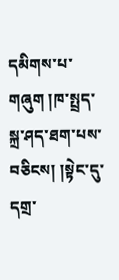དམིགས་པ་གཞུག །ཁ་སྤྲད་སྐྲ་ཤད་ཐག་པས་བཅིངས། །སྟེང་དུ་དགྲ་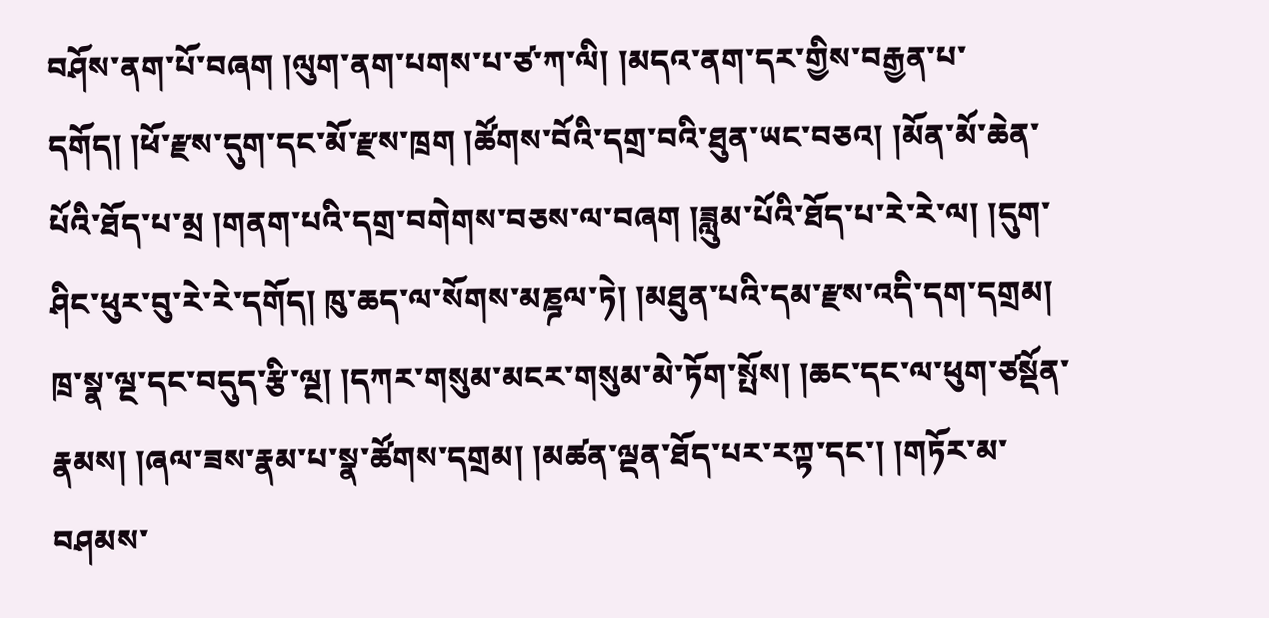བཤོས་ནག་པོ་བཞག །ལུག་ནག་པགས་པ་ཙ་ཀ་ལི། །མདའ་ནག་དར་གྱིས་བརྒྱན་པ་དགོད། །ཕོ་རྫས་དུག་དང་མོ་རྫས་ཁྲག །ཚོགས་བོའི་དགྲ་བའི་ཐུན་ཡང་བཅའ། །མོན་མོ་ཆེན་པོའི་ཐོད་པ་མྲ །གནག་པའི་དགྲ་བགེགས་བཅས་ལ་བཞག །ཟླུམ་པོའི་ཐོད་པ་རེ་རེ་ལ། །དུག་ཤིང་ཕུར་བུ་རེ་རེ་དགོད། ཁུ་ཆད་ལ་སོགས་མཎྜལ་ཏེ། །མཐུན་པའི་དམ་རྫས་འདི་དག་དགྲམ། ཁྲ་སྣ་ལྔ་དང་བདུད་རྩི་ལྔ། །དཀར་གསུམ་མངར་གསུམ་མེ་ཏོག་སྤོས། །ཆང་དང་ལ་ཕུག་ཙསྡོན་རྣམས། །ཞལ་ཟས་རྣམ་པ་སྣ་ཚོགས་དགྲམ། །མཚན་ལྡན་ཐོད་པར་རཀྟ་དང་། །གཏོར་མ་བཤམས་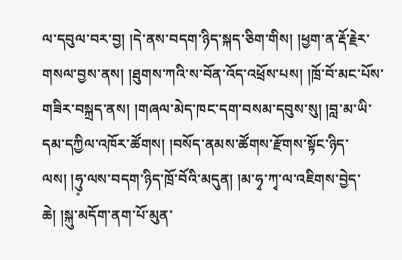ལ་དབུལ་བར་བྱ། །དེ་ནས་བདག་ཉིད་སྐད་ཅིག་གིས། །ཕྱག་ན་རྡོ་རྗེར་གསལ་བྱས་ནས། །ཐུགས་ཀའི་ས་བོན་འོད་འཕྲོས་པས། །ཁྲོ་བོ་མང་པོས་གཟིར་བསྐྲད་ནས། །གཞལ་མེད་ཁང་དག་བསམ་དབུས་སུ། །བླ་མ་ཡི་དམ་དཀྱིལ་འཁོར་ཚོགས། །བསོད་ནམས་ཚོགས་རྫོགས་སྟོང་ཉིད་ལས། །ཧུ༷་ལས་བདག་ཉིད་ཁྲོ་བོའི་མདུན། །མ་ཧྭ་ཀྭ་ལ་འཇིགས་བྱེད་ཆེ། །སྐུ་མདོག་ནག་པོ་མུན་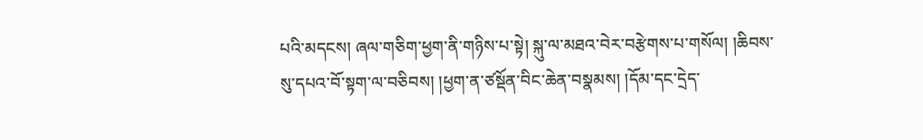པའི་མདངས། ཞལ་གཅིག་ཕྱག་ནི་གཉིས་པ་སྟེ། སྐུ་ལ་མཐའ་བེར་བརྩེགས་པ་གསོལ། །ཆིབས་སུ་དཔའ་བོ་སྟག་ལ་བཅིབས། །ཕྱག་ན་ཙསྡོན་བིང་ཆེན་བསྣམས། །དོམ་དང་དྲེད་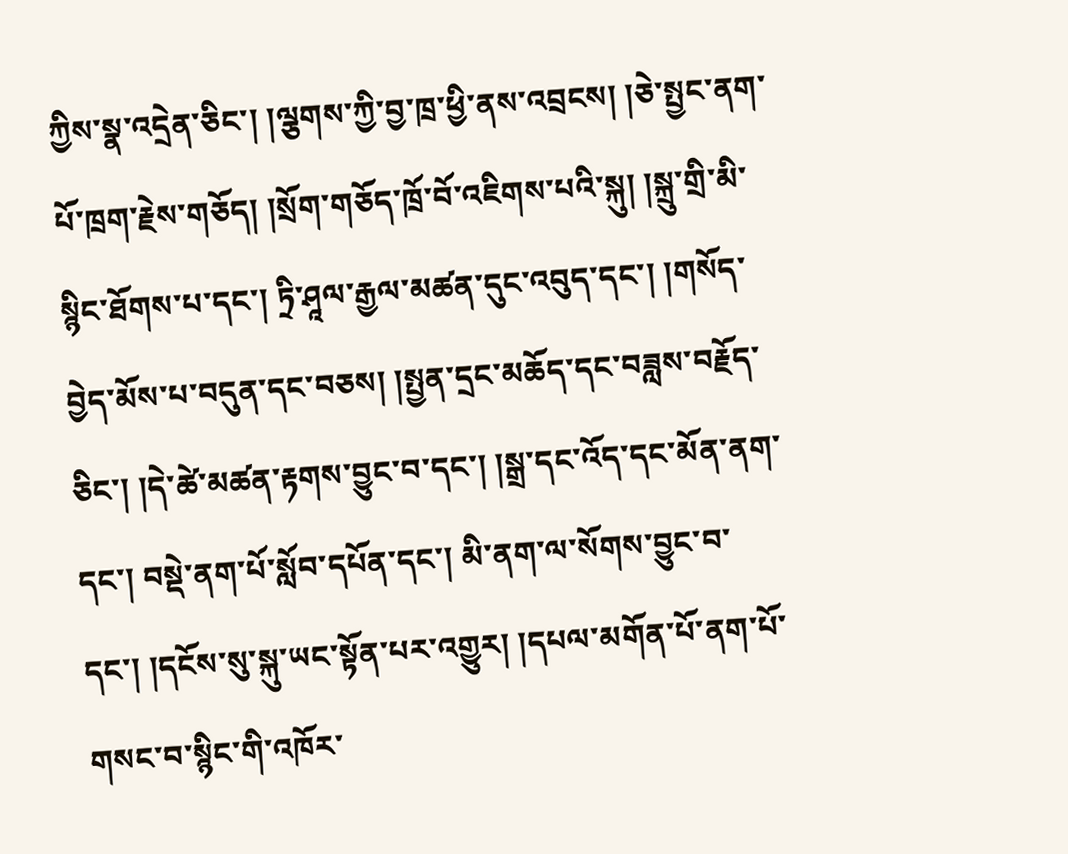ཀྱིས་སྣ་འདྲེན་ཅིང་། །ལྕགས་ཀྱི་བྱ་ཁྲ་ཕྱི་ནས་འབྲངས། །ཅེ་སྤྱང་ནག་པོ་ཁྲག་རྗེས་གཅོད། །སྲོག་གཅོད་ཁྲོ་བོ་འཇིགས་པའི་སྐུ། །སྐྲུ་གྲི་མི་སྙིང་ཐོགས་པ་དང་། ཏྲི་ཤཱལ་རྒྱལ་མཚན་དུང་འབུད་དང་། །གསོད་བྱེད་མོས་པ་བདུན་དང་བཅས། །སྤྱན་དྲང་མཆོད་དང་བཟླས་བརྗོད་ཅིང་། །དེ་ཚེ་མཚན་རྟགས་བྱུང་བ་དང་། །སྒྲ་དང་འོད་དང་མོན་ནག་དང་། བསྡེ་ནག་པོ་སློབ་དཔོན་དང་། མི་ནག་ལ་སོགས་བྱུང་བ་དང་། །དངོས་སུ་སྐུ་ཡང་སྟོན་པར་འགྱུར། །དཔལ་མགོན་པོ་ནག་པོ་གསང་བ་སྙིང་གི་འཁོར་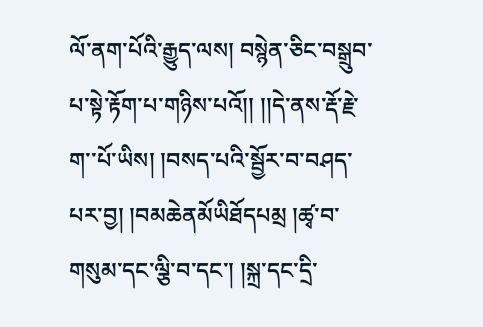ལོ་ནག་པོའི་རྒྱུད་ལས། བསྙེན་ཅིང་བསྒྲུབ་པ་སྟེ་རྟོག་པ་གཉིས་པའོ།། །།དེ་ནས་རྡོ་རྗེ་ག་་པོ་ཡིས། །བསད་པའི་སྦྱོར་བ་བཤད་པར་བྱ། །བམཆེནམོཡིཐོདཔམྲ །ཚྭ་བ་གསུམ་དང་ལྕི་བ་དང་། །སྐྲ་དང་དྲི་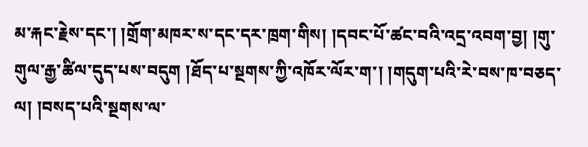མ་རྐང་རྗེས་དང་། །གྲོག་མཁར་ས་དང་དར་ཁྲག་གིས། །དབང་པོ་ཚང་བའི་འདྲ་འབག་བྱ། །གུ་གུལ་རྒྱ་ཚིལ་དུད་པས་བདུག །ཐོད་པ་སྔགས་ཀྱི་འཁོར་ལོར་ག་། །གདུག་པའི་རེ་བས་ཁ་བཅད་ལ། །བསད་པའི་སྔགས་ལ་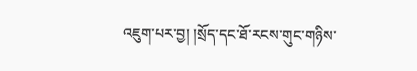འཇུག་པར་བྱ། །སྲོད་དང་ཐོ་རངས་གུང་གཉིས་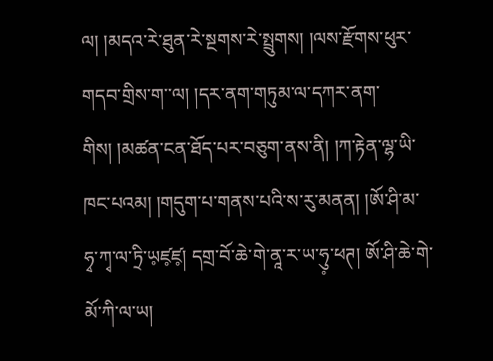ལ། །མདའ་རེ་ཐུན་རེ་སྔགས་རེ་སྤྲུགས། །ལས་རྫོགས་ཕུར་གདབ་གྲིས་ག་་ལ། །དར་ནག་གཏུམ་ལ་དཀར་ནག་གིས། །མཚན་ངན་ཐོད་པར་བཅུག་ནས་ནི། །ཀ་རྟེན་ལྷ་ཡི་ཁང་པའམ། །གདུག་པ་གནས་པའི་ས་རུ་མནན། །ཨོ་ཤི་མ་ཧྭ་ཀྭ་ལ་ཏྲི་ཡ༷ཛ༷ཛ༷། དགྲ་བོ་ཆེ་གེ་ནཱ་ར་ཡ་ཧུ༷་ཕཊ། ཨོ་ཤི་ཆེ་གེ་མོ་ཀི་ལ་ཡ།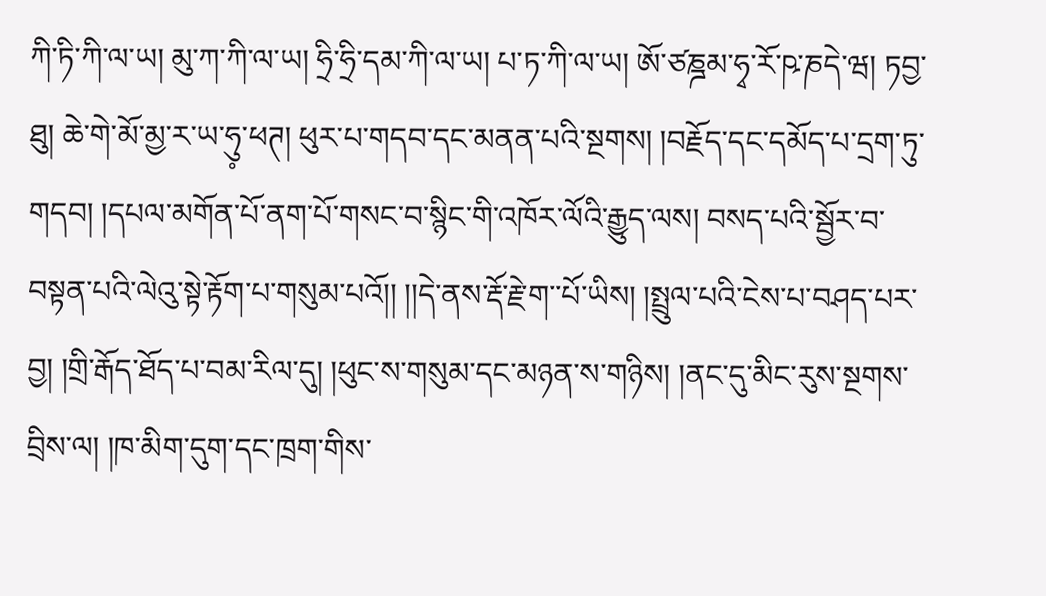ཀི་ཏི་ཀི་ལ་ཡ། མུ་ཀ་ཀི་ལ་ཡ། ཧྲི་ཧྲི་དམ་ཀི་ལ་ཡ། པ་ཏ་ཀི་ལ་ཡ། ཨོ་ཙཎྜམ་ཧྭ་རོ་ཥ་ཎདེ་ཝ། ཏབྱ་ཐུ། ཆེ་གེ་མོ་མྱ་ར་ཡ་ཧུ༷་ཕཊ། ཕུར་པ་གདབ་དང་མནན་པའི་སྔགས། །བརྗོད་དང་དམོད་པ་དྲག་ཏུ་གདབ། །དཔལ་མགོན་པོ་ནག་པོ་གསང་བ་སྙིང་གི་འཁོར་ལོའི་རྒྱུད་ལས། བསད་པའི་སྦྱོར་བ་བསྟན་པའི་ལེའུ་སྟེ་རྟོག་པ་གསུམ་པའོ།། །།དེ་ནས་རྡོ་རྗེ་ག་་པོ་ཡིས། །སྤྲུལ་པའི་ངེས་པ་བཤད་པར་བྱ། །གྲི་རྒོད་ཐོད་པ་བམ་རིལ་དུ། །ཕུང་ས་གསུམ་དང་མཉན་ས་གཉིས། །ནང་དུ་མིང་རུས་སྔགས་བྲིས་ལ། །ཁ་མིག་དུག་དང་ཁྲག་གིས་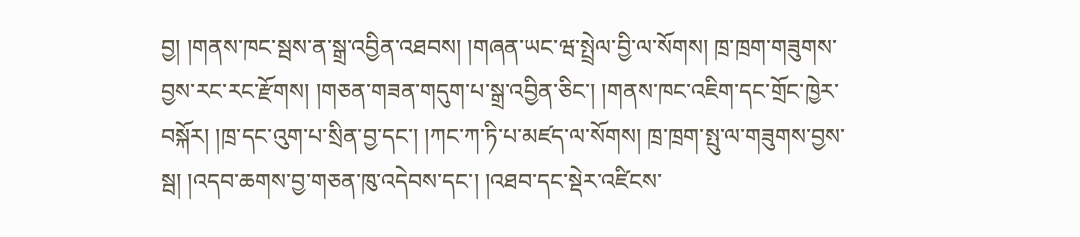བྱ། །གནས་ཁང་སྦས་ན་སྒྲ་འབྱིན་འཐབས། །གཞན་ཡང་ཝ་སྤྲེལ་བྱི་ལ་སོགས། ཁྲ་ཁྲག་གཟུགས་བྱས་རང་རང་རྫོགས། །གཅན་གཟན་གདུག་པ་སྒྲ་འབྱིན་ཅིང་། །གནས་ཁང་འཇིག་དང་གྲོང་ཁྱེར་བསྐོར། །ཁྲ་དང་འུག་པ་སྲིན་བྱ་དང་། །ཀང་ཀ་ཏི་པ་མཛད་ལ་སོགས། ཁྲ་ཁྲག་སྤུ་ལ་གཟུགས་བྱས་སྦ། །འདབ་ཆགས་བྱ་གཅན་ཁུ་འདེབས་དང་། །འཐབ་དང་སྡེར་འཛིངས་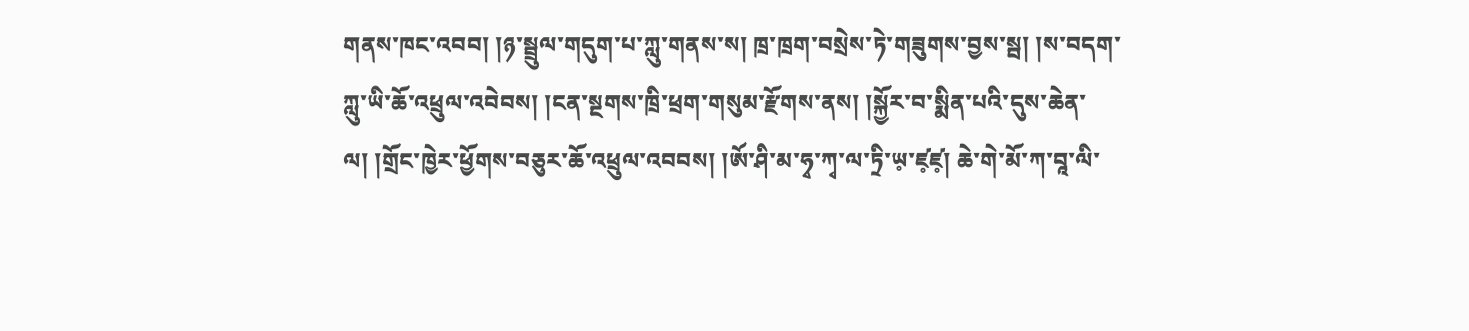གནས་ཁང་འབབ། །ཉ་སྦྲུལ་གདུག་པ་ཀླུ་གནས་ས། ཁྲ་ཁྲག་བསྲེས་ཏེ་གཟུགས་བྱས་སྦ། །ས་བདག་ཀླུ་ཡི་ཆོ་འཕྲུལ་འབེབས། །ངན་སྔགས་ཁྲི་ཕྲག་གསུམ་རྫོགས་ནས། །སྐྱོར་བ་སྨིན་པའི་དུས་ཆེན་ལ། །གྲོང་ཁྱེར་ཕྱོགས་བཅུར་ཆོ་འཕྲུལ་འབབས། །ཨོ་ཤི་མ་ཧྭ་ཀྭ་ལ་ཏྲི་ཡ༷་ཛ༷ཛ༷། ཆེ་གེ་མོ་ཀ་བཱ་ལི་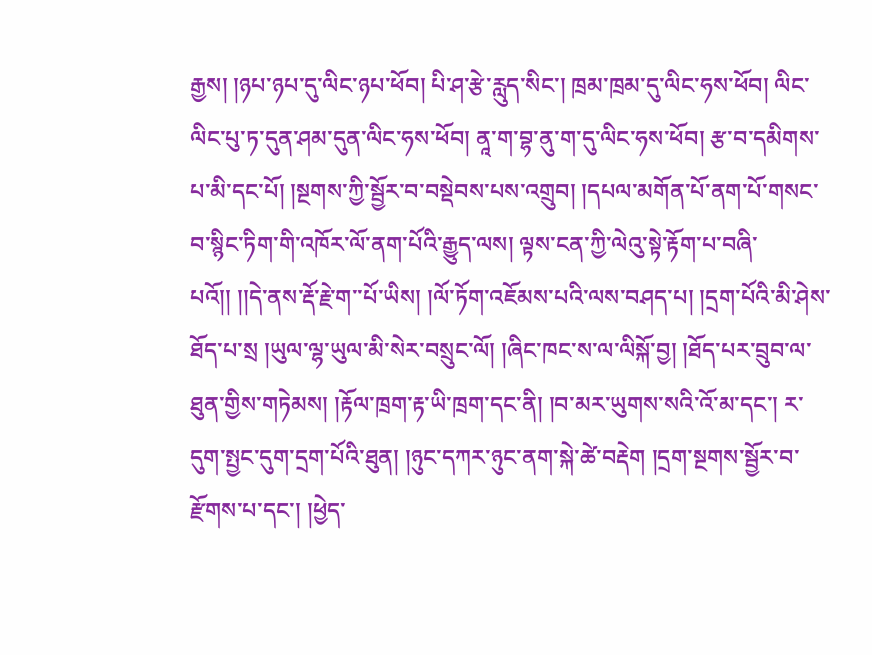རྒྱས། །ཉཔ་ཉཔ་དུ་ལིང་ཉཔ་ཕོབ། པི་ཤ་རྩེ་རླུད་སིང་། ཁྲམ་ཁྲམ་དུ་ལིང་ཧས་ཕོབ། ལིང་ལིང་པུ་ཏ་དུན་ཤམ་དུན་ལིང་ཧས་ཕོབ། ནཱ་ག་བྷ་ནུ་ག་དུ་ལིང་ཧས་ཕོབ། རྩ་བ་དམིགས་པ་མི་དང་པོ། །སྔགས་ཀྱི་སྦྱོར་བ་བསྡེབས་པས་འགྲུབ། །དཔལ་མགོན་པོ་ནག་པོ་གསང་བ་སྙིང་ཏིག་གི་འཁོར་ལོ་ནག་པོའི་རྒྱུད་ལས། ལྟས་ངན་ཀྱི་ལེའུ་སྟེ་རྟོག་པ་བཞི་པའོ།། །།དེ་ནས་རྡོ་རྗེ་ག་་པོ་ཡིས། །ལོ་ཏོག་འཇོམས་པའི་ལས་བཤད་པ། །དྲག་པོའི་མི་ཤེས་ཐོད་པ་སྲ །ཡུལ་ལྷ་ཡུལ་མི་སེར་བསྲུང་ལོ། །ཞིང་ཁང་ས་ལ་ལིསྐོ་བྱ། །ཐོད་པར་བྲུབ་ལ་ཐུན་གྱིས་གཏེམས། །རྟོལ་ཁྲག་རྟ་ཡི་ཁྲག་དང་ནི། །བ་མར་ཡུགས་སའི་འོ་མ་དང་། ར་དུག་སྤྱང་དུག་དྲག་པོའི་ཐུན། །ཉུང་དཀར་ཉུང་ནག་སྐེ་ཚེ་བརྡེག །དྲག་སྔགས་སྦྱོར་བ་རྫོགས་པ་དང་། །ཕྱེད་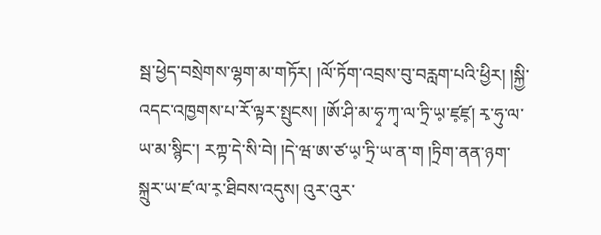སྦ་ཕྱེད་བསྲེགས་ལྷག་མ་གཏོར། །ལོ་ཏོག་འབྲས་བུ་བརླག་པའི་ཕྱིར། །སྐྱི་འདང་འཁྱགས་པ་རོ་ལྟར་སྤུངས། །ཨོ་ཤི་མ་ཧྭ་ཀྭ་ལ་ཏྲི་ཡ༷་ཛ༷ཛ༷། རྭ་ཧུ་ལ་ཡ་མ་སྙིང་། རཀྟ་དེ་སི་བེ། །དེ་ཝ་ཨ་ཙ་ཡ༷་ཏྲི་ཡ་ན་ག །ཏྲིག་ནན་ཉག་སྐྲུར་ཡ་ཛ་ལ་ར༷་ཐིབས་འདུས། འུར་འུར་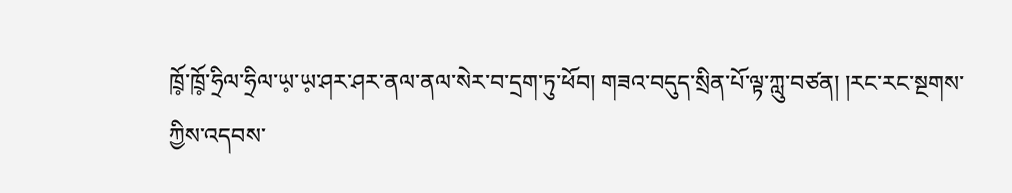ཁྲོ༷་ཁྲོ༷་ཧྲིལ་ཧྲིལ་ཡ༷་ཡ༷་ཤར་ཤར་ནལ་ནལ་སེར་བ་དྲག་ཏུ་ཕོབ། གཟའ་བདུད་སྲིན་པོ་ལྟ་ཀླུ་བཙན། །རང་རང་སྔགས་ཀྱིས་འདབས་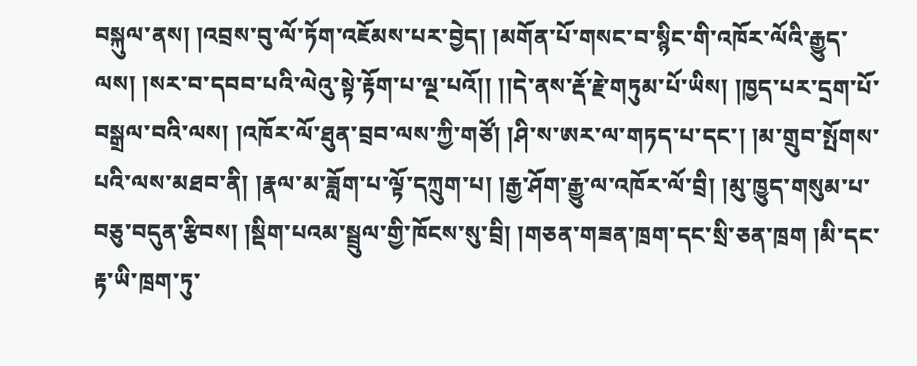བསྐུལ་ནས། །འབྲས་བུ་ལོ་ཏོག་འཇོམས་པར་བྱེད། །མགོན་པོ་གསང་བ་སྙིང་གི་འཁོར་ལོའི་རྒྱུད་ལས། །སར་བ་དབབ་པའི་ལེའུ་སྟེ་རྟོག་པ་ལྔ་པའོ།། །།དེ་ནས་རྡོ་རྗེ་གཏུམ་པོ་ཡིས། །ཁྱད་པར་དྲག་པོ་བསྒྲལ་བའི་ལས། །འཁོར་ལོ་ཐུན་བྲབ་ལས་ཀྱི་གཙོ། །ཤི་ས་ཨར་ལ་གཏད་པ་དང་། །མ་གྲུབ་སྤོགས་པའི་ལས་མཐབ་ནི། །རྣལ་མ་ཟློག་པ་ལྟོ་དཀྲུག་པ། །རྒྱ་ཤོག་རྒྱུ་ལ་འཁོར་ལོ་བྲི། །མུ་ཁྱུད་གསུམ་པ་བཅུ་བདུན་རྩིབས། །སྡིག་པའམ་སྦྲུལ་གྱི་ཁོངས་སུ་བྲི། །གཅན་གཟན་ཁྲག་དང་སྲི་ཅན་ཁྲག །མི་དང་རྟ་ཡི་ཁྲག་ཏུ་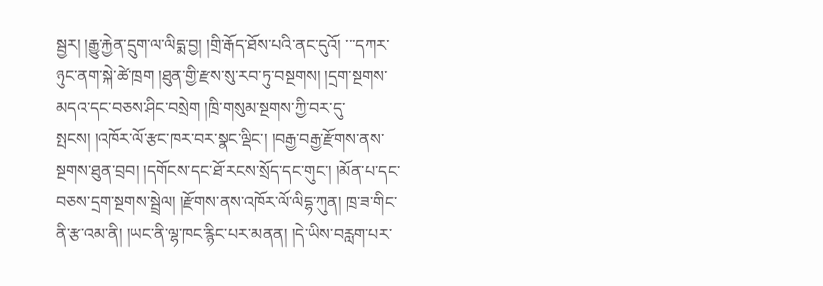སྦྱར། །རྒྱུ་རྐྱེན་དྲུག་ལ་ལིདྨ་བྱ། །གྲི་རྒོད་ཐོས་པའི་ནང་དུའོ། ་་་དཀར་ཉུང་ནག་སྐེ་ཚེ་ཁྲག །ཐུན་གྱི་རྫས་སུ་རབ་ཏུ་བསྔགས། །དྲག་སྔགས་མདའ་དང་བཅས་ཤིང་བསྲེག །ཁྲི་གསུམ་སྔགས་ཀྱི་བར་དུ་སྤངས། །འཁོར་ལོ་རྩང་ཁར་བར་སྣང་ལྡིང་། །བརྒྱ་བརྒྱ་རྫོགས་ནས་སྔགས་ཐུན་བྲབ། །དགོངས་དང་ཐོ་རངས་སྲོད་དང་གུང་། །མོན་པ་དང་བཅས་དྲག་སྔགས་སྦྲེལ། །རྫོགས་ནས་འཁོར་ལོ་ལིདྷ་ཀུན། ཁྲ་ཟ་གིང་ནི་རྩ་འམ་ནི། །ཡང་ནི་ལྷ་ཁང་རྙིང་པར་མནན། །དེ་ཡིས་བརླག་པར་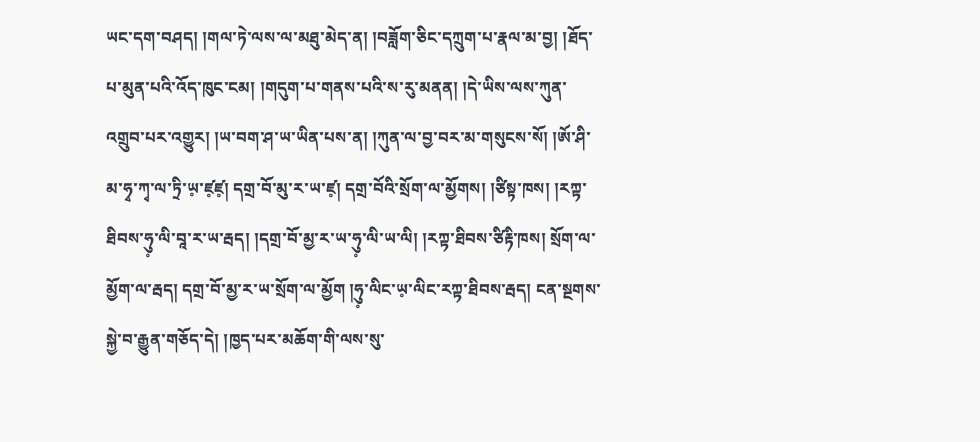ཡང་དག་བཤད། །གལ་ཏེ་ལས་ལ་མཐུ་མེད་ན། །བཟློག་ཅིང་དཀྲུག་པ་རྣལ་མ་བྱ། །ཐོད་པ་མུན་པའི་འོད་ཁུང་ངམ། །གདུག་པ་གནས་པའི་ས་རུ་མནན། །དེ་ཡིས་ལས་ཀུན་འགྲུབ་པར་འགྱུར། །ཡ་བག་ཤ་ཡ་ཡིན་པས་ན། །ཀུན་ལ་བྱ་བར་མ་གསུངས་སོ། །ཨོ་ཤི་མ་ཧྭ་ཀྭ་ལ་ཏྲི་ཡ༷་ཛ༷ཛ༷། དགྲ་བོ་མུ་ར་ཡ་ཛ༷། དགྲ་བོའི་སྲོག་ལ་མྱོགས། །ཙིསྟ་ཁས། །རཀྟ་ཐིབས་ཧུ༷་ལི་བཱ་ར་ཡ་རྦད། །དགྲ་བོ་མྱ་ར་ཡ་ཧུ༷་ལི་ཡ་ལི། །རཀྟ་ཐིབས་ཙིརྟི་ཁས། སྲོག་ལ་མྱོག་ལ་རྦད། དགྲ་བོ་མྱ་ར་ཡ་སྲོག་ལ་མྱོག །ཧུ༷་ལིང་ཡ༷་ལིང་རཀྟ་ཐིབས་རྦད། ངན་སྔགས་སྐྱེ་བ་རྒྱུན་གཅོད་དེ། །ཁྱད་པར་མཆོག་གི་ལས་སུ་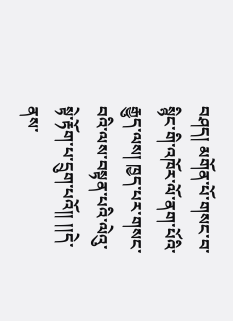བཤད། མགོན་པོ་གསང་བ་སྙིང་གི་འཁོར་ལོ་ནག་པོའི་རྒྱུད་ལས། ཁྱད་པར་གསང་བའི་ལས་བསྟན་པའི་ལེའུ་སྟེ་རྟོག་པ་དྲུག་པའོ།། །།དེ་ནས་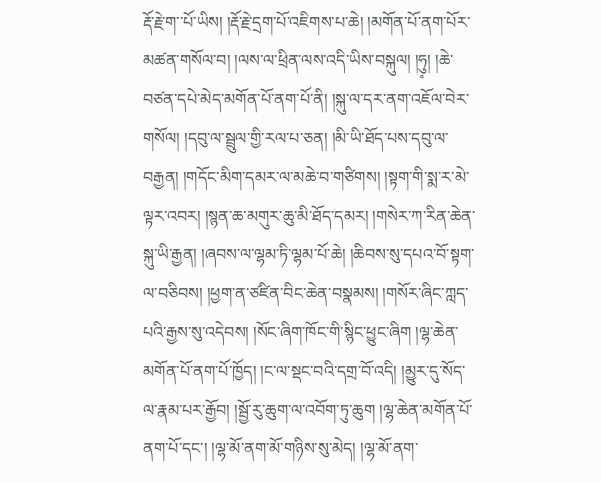རྡོ་རྗེ་ག་་པོ་ཡིས། །རྡོ་རྗེ་དྲག་པོ་འཇིགས་པ་ཆེ། །མགོན་པོ་ནག་པོར་མཚན་གསོལ་བ། །ལས་ལ་ཕྲིན་ལས་འདི་ཡིས་བསྐུལ། །ཧུ༷། །ཆེ་བཙན་དཔེ་མེད་མགོན་པོ་ནག་པོ་ནི། །སྐུ་ལ་དར་ནག་འཇོལ་བེར་གསོལ། །དབུ་ལ་སྦྲུལ་གྱི་རལ་པ་ཅན། །མི་ཡི་ཐོད་པས་དབུ་ལ་བརྒྱན། །གདོང་མིག་དམར་ལ་མཆེ་བ་གཙིགས། །སྟག་གི་སྨ་ར་མེ་ལྟར་འབར། །སྙན་ཆ་མགུར་ཆུ་མི་ཐོད་དམར། །གསེར་ཀ་རིན་ཆེན་སྐུ་ཡི་རྒྱན། །ཞབས་ལ་ལྷམ་ཏི་ལྷམ་པོ་ཆེ། །ཆིབས་སུ་དཔའ་བོ་སྟག་ལ་བཅིབས། །ཕྱག་ན་ཙཛིན་བིང་ཆེན་བསྣམས། །གསོར་ཞིང་ཀླད་པའི་རྒྱས་སུ་འདེབས། །སོང་ཞིག་ཁོང་གི་སྙིང་ཕྱུང་ཞིག །ལྷ་ཆེན་མགོན་པོ་ནག་པོ་ཁྱོད། །ང་ལ་སྡང་བའི་དགྲ་བོ་འདི། །མྱུར་དུ་སོད་ལ་རྣམ་པར་རྒྱོབ། །སྦྱོ་རུ་ཆུག་ལ་འབོག་ཏུ་ཆུག །ལྷ་ཆེན་མགོན་པོ་ནག་པོ་དང་། །ལྷ་མོ་ནག་མོ་གཉིས་སུ་མེད། །ལྷ་མོ་ནག་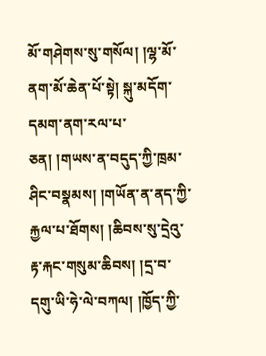མོ་གཤེགས་སུ་གསོལ། །ལྷ་མོ་ནག་མོ་ཆེན་པོ་སྟེ། སྐུ་མདོག་དམག་ནག་རལ་པ་ཅན། །གཡས་ན་བདུད་ཀྱི་ཁྲམ་ཤིང་བསྣམས། །གཡོན་ན་ནད་ཀྱི་རྐྱལ་པ་ཐོགས། །ཆིབས་སུ་དྲེའུ་རྟ་རྐང་གསུམ་ཆིབས། །དྲ་བ་དགུ་ཡི་ཧེ་ལེ་བཀལ། །ཁྱོད་ཀྱི་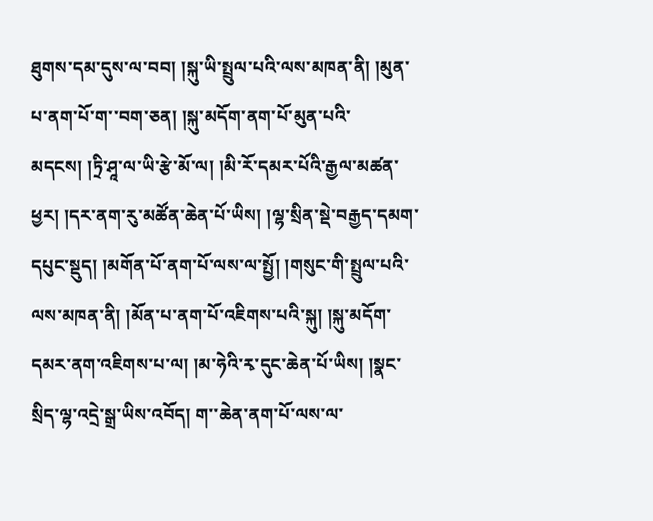ཐུགས་དམ་དུས་ལ་བབ། །སྐུ་ཡི་སྤྲུལ་པའི་ལས་མཁན་ནི། །མུན་པ་ནག་པོ་ག་་བག་ཅན། །སྐུ་མདོག་ནག་པོ་མུན་པའི་མདངས། །ཏྲི་ཤཱ་ལ་ཡི་རྩེ་མོ་ལ། །མི་རོ་དམར་པོའི་རྒྱལ་མཚན་ཕྱར། །དར་ནག་རུ་མཚོན་ཆེན་པོ་ཡིས། །ལྷ་སྲིན་སྡེ་བརྒྱད་དམག་དཔུང་སྡུད། །མགོན་པོ་ནག་པོ་ལས་ལ་སྤྱོ། །གསུང་གི་སྤྲུལ་པའི་ལས་མཁན་ནི། །མོན་པ་ནག་པོ་འཇིགས་པའི་སྐུ། །སྐུ་མདོག་དམར་ནག་འཇིགས་པ་ལ། །མ་ཧེའི་རྭ་དུང་ཆེན་པོ་ཡིས། །སྣང་སྲིད་ལྷ་འདྲེ་སྒྲ་ཡིས་འབོད། ག་་ཆེན་ནག་པོ་ལས་ལ་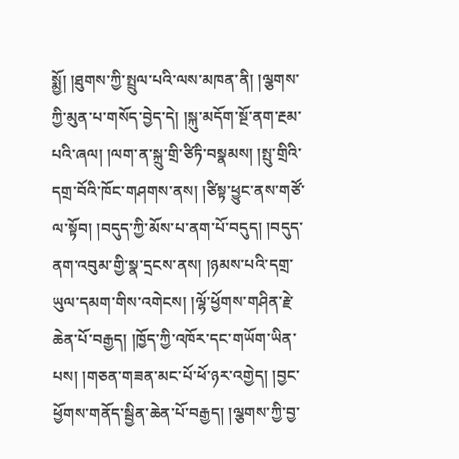སྨྱོ། །ཐུགས་ཀྱི་སྤྲུལ་པའི་ལས་མཁན་ནི། །ལྕགས་ཀྱི་མུན་པ་གསོད་བྱེད་དེ། །སྐུ་མདོག་སྔོ་ནག་རྔམ་པའི་ཞལ། །ལག་ན་སྐྲུ་གྲི་ཙིཏི་བསྣམས། །སྤུ་གྲིའི་དགྲ་བོའི་ཁོང་གཤགས་ནས། །ཙིསྟ་ཕྱུང་ནས་གཙོ་ལ་སྟོབ། །བདུད་ཀྱི་མོས་པ་ནག་པོ་བདུད། །བདུད་ནག་འབུམ་གྱི་སྣ་དྲངས་ནས། །ཉམས་པའི་དགྲ་ཡུལ་དམག་གིས་འགེངས། །ལྷོ་ཕྱོགས་གཤིན་རྗེ་ཆེན་པོ་བརྒྱད། །ཁྱོད་ཀྱི་འཁོར་དང་གཡོག་ཡིན་པས། །གཅན་གཟན་མང་པོ་ཕོ་ཉར་འགྱེད། །བྱང་ཕྱོགས་གནོད་སྦྱིན་ཆེན་པོ་བརྒྱད། །ལྕགས་ཀྱི་བྱ་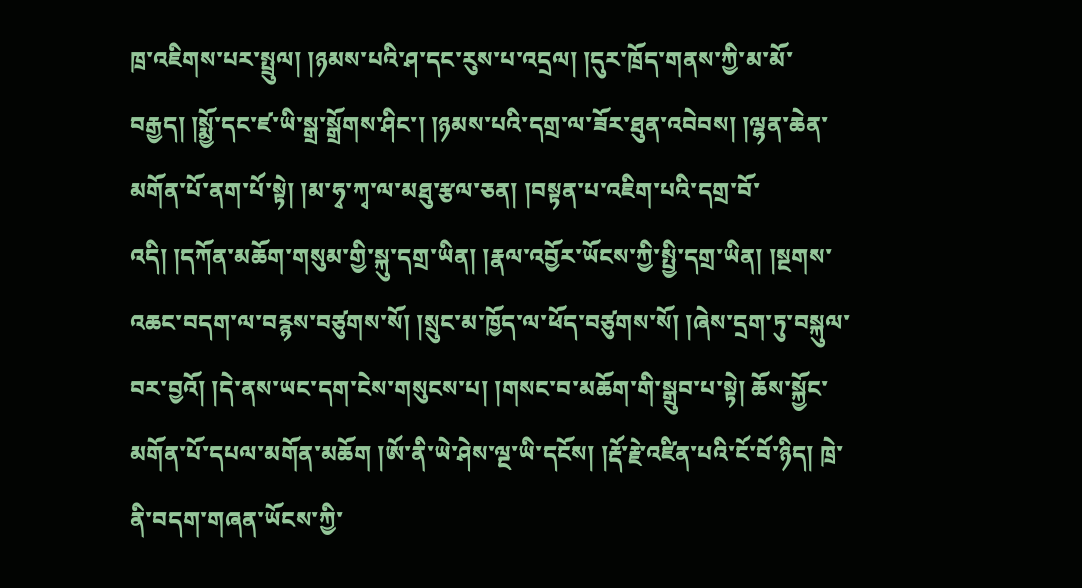ཁྲ་འཇིགས་པར་སྤྲུལ། །ཉམས་པའི་ཤ་དང་རུས་པ་འདྲལ། །དུར་ཁྲོད་གནས་ཀྱི་མ་མོ་བརྒྱད། །སྨྱོ་དང་ཛ་ཡི་སྒྲ་སྒྲོགས་ཤིང་། །ཉམས་པའི་དགྲ་ལ་ཟོར་ཐུན་འབེབས། །ལྷན་ཆེན་མགོན་པོ་ནག་པོ་སྟེ། །མ་ཧྭ་ཀྭ་ལ་མཐུ་རྩལ་ཅན། །བསྟན་པ་འཇིག་པའི་དགྲ་བོ་འདི། །དཀོན་མཆོག་གསུམ་གྱི་སྐུ་དགྲ་ཡིན། །རྣལ་འབྱོར་ཡོངས་ཀྱི་སྤྱི་དགྲ་ཡིན། །སྔགས་འཆང་བདག་ལ་བརྙས་བཙུགས་སོ། །སྲུང་མ་ཁྱོད་ལ་ཕོད་བཙུགས་སོ། །ཞེས་དྲག་ཏུ་བསྐུལ་བར་བྱའོ། །དེ་ནས་ཡང་དག་ངེས་གསུངས་པ། །གསང་བ་མཆོག་གི་སྒྲུབ་པ་སྟེ། ཆོས་སྐྱོང་མགོན་པོ་དཔལ་མགོན་མཆོག །ཨོ་ནི་ཡེ་ཤེས་ལྔ་ཡི་དངོས། །རྡོ་རྗེ་འཛིན་པའི་ངོ་བོ་ཉིད། ཁྲེ་ནི་བདག་གཞན་ཡོངས་ཀྱི་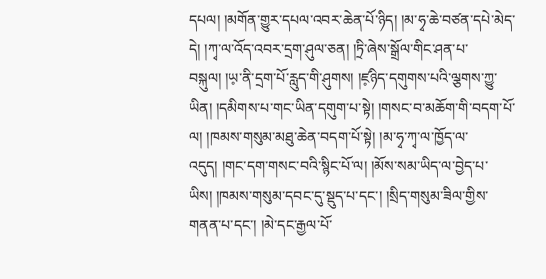དཔལ། །མགོན་གྱུར་དཔལ་འབར་ཆེན་པོ་ཉིད། །མ་ཧྭ་ཆེ་བཙན་དཔེ་མེད་དེ། །ཀྭ་ལ་འོད་འབར་དྲག་ཤུལ་ཅན། །ཏྲི་ཞེས་སྒྲོལ་གིང་ཤན་པ་བསྐུལ། །ཡ༷་ནི་དྲག་པོ་རླུད་གི་ཤུགས། །ཛ༷ཉིད་དགུགས་པའི་ལྕགས་ཀྱུ་ཡིན། །དམིགས་པ་གང་ཡིན་དགུག་པ་སྟེ། །གསང་བ་མཆོག་གི་བདག་པོ་ལ། །ཁམས་གསུམ་མཐུ་ཆེན་བདག་པོ་སྟེ། །མ་ཧྭ་ཀྭ་ལ་ཁྱོད་ལ་འདུད། །གང་དག་གསང་བའི་སྙིང་པོ་ལ། །མོས་སམ་ཡིད་ལ་བྱེད་པ་ཡིས། །ཁམས་གསུམ་དབང་དུ་སྡུད་པ་དང་། །སྲིད་གསུམ་ཟིལ་གྱིས་གནན་པ་དང་། །མེ་དང་རྒྱལ་པོ་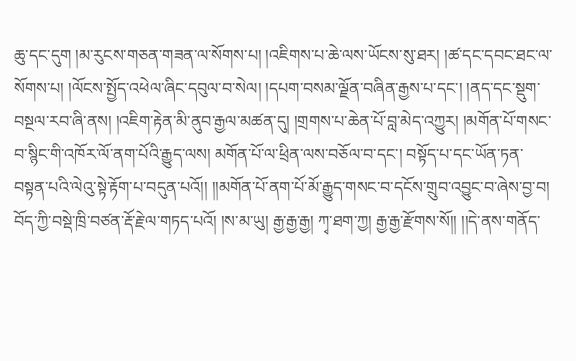ཆུ་དང་དུག །མ་རུངས་གཅན་གཟན་ལ་སོགས་པ། །འཇིགས་པ་ཆེ་ལས་ཡོངས་སུ་ཐར། །ཚ་དང་དབང་ཐང་ལ་སོགས་པ། །ལོངས་སྤྱོད་འཕེལ་ཞིང་དབུལ་བ་སེལ། །དཔག་བསམ་ལྗོན་བཞིན་རྒྱས་པ་དང་། །ནད་དང་སྡུག་བསྔལ་རབ་ཞི་ནས། །འཇིག་རྟེན་མི་ནུབ་རྒྱལ་མཚན་དུ། །གྲགས་པ་ཆེན་པོ་བླ་མེད་འཀྱུར། །མགོན་པོ་གསང་བ་སྙིང་གི་འཁོར་ལོ་ནག་པོའི་རྒྱུད་ལས། མགོན་པོ་ལ་ཕྲིན་ལས་བཅོལ་བ་དང་། བསྟོད་པ་དང་ཡོན་ཏན་བསྟན་པའི་ལེའུ་སྟེ་རྟོག་པ་བདུན་པའོ།། །།མགོན་པོ་ནག་པོ་མོ་རྒྱུད་གསང་བ་དངོས་གྲུབ་འབྱུང་བ་ཞེས་བྱ་བ། བོད་ཀྱི་བསྡེ་ཁྲི་བཙན་རྡོ་རྗེ་ལ་གཏད་པའོ། །ས་མ་ཡུ། རྒྱ་རྒྱ་རྒྱ། ཀྭ་ཐག་ཀྱ། རྒྱ་རྒྱ་རྫོགས་སོ།། །།དེ་ནས་གནོད་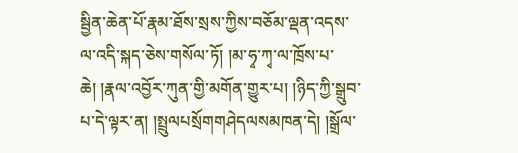སྦྱིན་ཆེན་པོ་རྣམ་ཐོས་སྲས་ཀྱིས་བཅོམ་ལྡན་འདས་ལ་འདི་སྐད་ཅེས་གསོལ་ཏོ། །མ་ཧྭ་ཀྭ་ལ་ཁྲོས་པ་ཆེ། །རྣལ་འབྱོར་ཀུན་གྱི་མགོན་གྱུར་པ། །ཉིད་ཀྱི་སྒྲུབ་པ་དེ་ལྟར་ན། །སྤྲུལཔསྲོགགཤེདལསམཁན་དེ། །སྒྲོལ་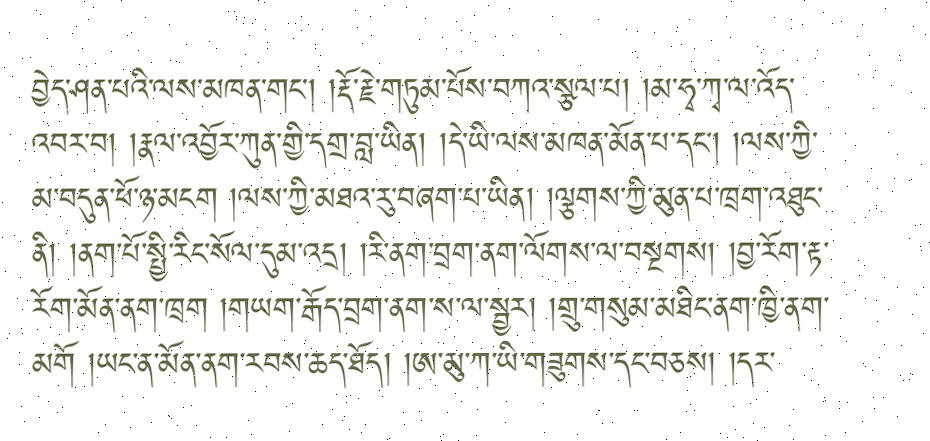བྱེད་ཤན་པའི་ལས་མཁན་གང་། །རྡོ་རྗེ་གཏུམ་པོས་བཀའ་སྩལ་པ། །མ་ཧྭ་ཀྭ་ལ་འོད་འབར་བ། །རྣལ་འབྱོར་ཀུན་གྱི་དགྲ་བླ་ཡིན། །དེ་ཡི་ལས་མཁན་མོན་པ་དང་། །ལས་ཀྱི་མ་བདུན་ཕོ་ཉ་མངག །ལས་ཀྱི་མཐའ་རུ་བཞག་པ་ཡིན། །ལྕགས་ཀྱི་མུན་པ་ཁྲག་འཐུང་ནི། །ནག་པོ་སྤྱི་རིང་སོལ་དུམ་འདྲ། །རི་ནག་བྲག་ནག་ལོགས་ལ་བསྔགས། །བྱ་རོག་རྟ་རོག་མོན་ནག་ཁྲག །གཡག་རྒོད་བྲག་ནག་ས་ལ་སྦྱར། །གྲུ་གསུམ་མཐིང་ནག་ཁྱི་ནག་མགོ །ཡང་ན་མོན་ནག་རབས་ཆད་ཐོད། །ཨ་མུ་ཀ་ཡི་གཟུགས་དང་བཅས། །དར་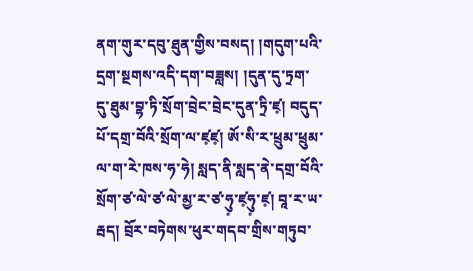ནག་གུར་དབུ་ཐུན་གྱིས་བསད། །གདུག་པའི་དྲག་སྔགས་འདི་དག་བཟླས། །དུན་དུ་ཏྲག་དུ་ཐུམ་བྷ་ཏི་སྲོག་བྲེང་བྲེང་དུན་ཏྲི་ཛ༷། བདུད་པོ་དགྲ་བོའི་སྲོག་ལ་ཛ༷ཛ༷། ཨོ་སི་ར་ཕྲུམ་ཕྲུམ་ལ་ག་རེ་ཁས་ཧ་ཧེ། སླད་ནི་སླད་ནེ་དགྲ་བོའི་སྲོག་ཙ་ལེ་ཙ་ལེ་མྱ་ར་ཙ་ཧུ༷་ཛ༷ཧུ༷་ཛ༷། བཱ་ར་ཡ་རྦད། བྲོར་བཏེགས་ཕུར་གདབ་གྲིས་གཏུབ་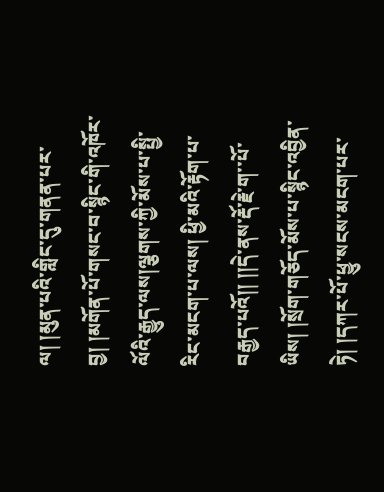ལ། །མུན་པའི་གླིང་དུ་གནན་པར་བྱ། །མགོན་པོ་གསང་བ་སྙིང་གི་འཁོར་ལོའི་རྒྱུད་ལས།ལྕགས་ཀྱི་མོས་པ་སྤྱི་རིང་མངག་པ་ལས། ཕྱི་མའི་རྟོག་པ་བརྒྱད་པའོ།། །།དེ་ནས་རྡོ་རྗེ་ག་་པོ་ཡིས། །སྲོག་གཅོད་མོས་པ་སྙིང་འབྱིན་ཏེ། །དཀར་པོ་ཕྱུ་སངས་མངག་པར་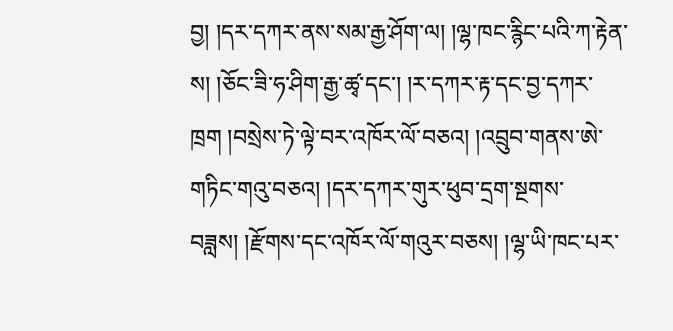བྱ། །དར་དཀར་ནས་སམ་རྒྱ་ཤོག་ལ། །ལྷ་ཁང་རྙིང་པའི་ཀ་རྟེན་ས། །ཅོང་ཟི་ཧ་ཤིག་རྒྱ་ཚྭ་དང་། །ར་དཀར་རྟ་དང་བྱ་དཀར་ཁྲག །བསྲེས་ཏེ་ལྟེ་བར་འཁོར་ལོ་བཅའ། །འབྲུབ་གནས་ཨེ་གཏིང་གའུ་བཅའ། །དར་དཀར་གུར་ཕུབ་དྲག་སྔགས་བཟླས། །རྫོགས་དང་འཁོར་ལོ་གའུར་བཅས། །ལྷ་ཡི་ཁང་པར་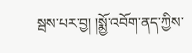སྦས་པར་བྱ། །སྨྱོ་འབོག་ནད་ཀྱིས་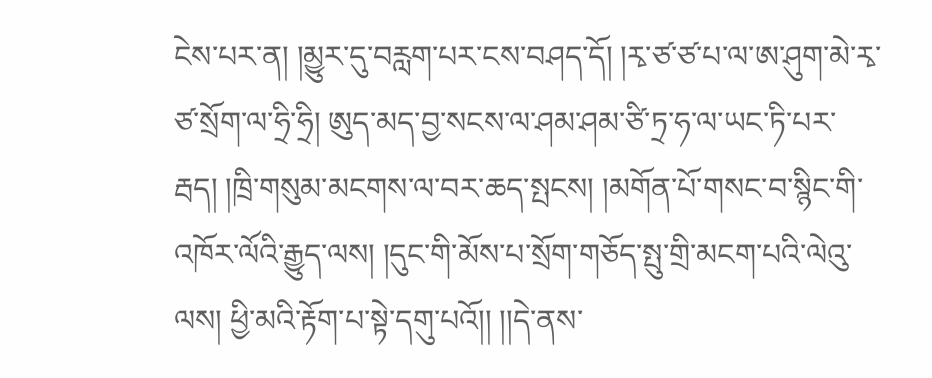ངེས་པར་ན། །མྱུར་དུ་བརླག་པར་ངས་བཤད་དོ། །རྭ་ཙ་ཙ་པ་ལ་ཨ་ཤུག་མེ་རྭ་ཙ་སྲོག་ལ་ཧྲི་ཧྲི། ཨུད་མད་བྱ་སངས་ལ་ཤམ་ཤམ་ཙི་ཏྲ་ཧ་ལ་ཡང་ཏི་པར་རྦད། །ཁྲི་གསུམ་མངགས་ལ་བར་ཆད་སྤངས། །མགོན་པོ་གསང་བ་སྙིང་གི་འཁོར་ལོའི་རྒྱུད་ལས། །དུང་གི་མོས་པ་སྲོག་གཅོད་སྤུ་གྲི་མངག་པའི་ལེའུ་ལས། ཕྱི་མའི་རྟོག་པ་སྟེ་དགུ་པའོ།། །།དེ་ནས་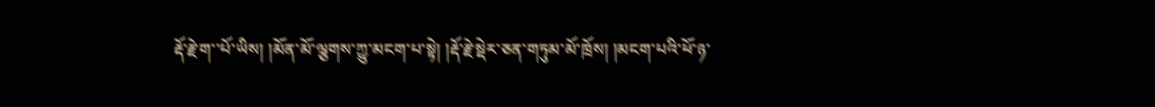རྡོ་རྗེ་ག་་པོ་ཡིས། །མོན་མོ་ལྕགས་ཀྱུ་མངག་པ་སྟེ། །རྡོ་རྗེ་སྡེར་ཅན་གཏུམ་མོ་ཁྲོས། །མངག་པའི་ཕོ་ཉ་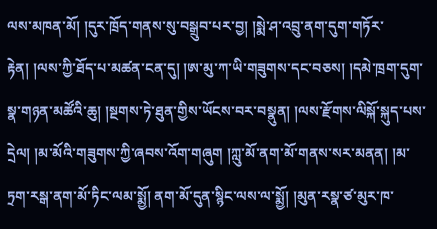ལས་མཁན་མོ། །དུར་ཁྲོད་གནས་སུ་བསྒྲུབ་པར་བྱ། །སྨེ་ཤ་འབྲུ་ནག་དུག་གཏོར་རྟེན། །ལས་ཀྱི་ཐོད་པ་མཚན་ངན་དུ། །ཨ་མུ་ཀ་ཡི་གཟུགས་དང་བཅས། །དམེ་ཁྲག་དུག་སྣ་གཉན་མཚོའི་ཆུ། །སྔགས་ཏེ་ཐུན་གྱིས་ཡོངས་བར་བསྣུན། །ལས་རྫོགས་ལིསྐོ་སྐུད་པས་དྲེལ། །མ་མོའི་གཟུགས་ཀྱི་ཞབས་འོག་གཞུག །ཀླུ་མོ་ནག་མོ་གནས་སར་མནན། །མ་ཏྲག་རསྒ་ནག་མོ་ཏིང་ལམ་སྨྱོ། ནག་མོ་དུན་སྙིང་ལས་ལ་སྨྱོ། །མུན་རསྣ་ཙ་མུར་ཁ་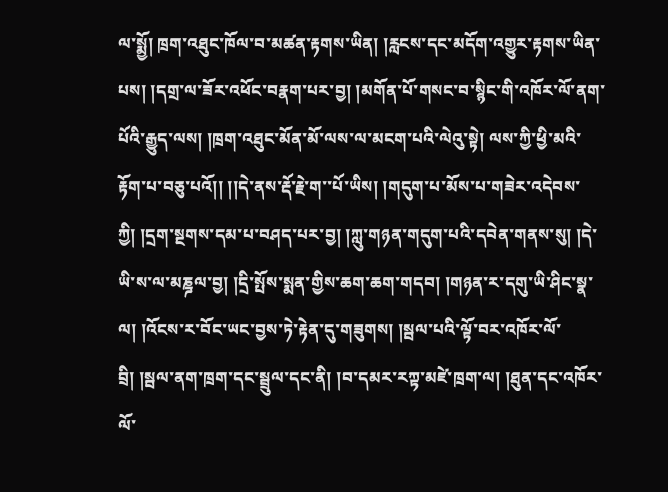ལ་སྨྱོ། ཁྲག་འཐུང་ཁོལ་བ་མཚན་རྟགས་ཡིན། །རླངས་དང་མདོག་འགྱུར་རྟགས་ཡིན་པས། །དགྲ་ལ་ཟོར་འཕོང་བརྣག་པར་བྱ། །མགོན་པོ་གསང་བ་སྙིང་གི་འཁོར་ལོ་ནག་པོའི་རྒྱུད་ལས། །ཁྲག་འཐུང་མོན་མོ་ལས་ལ་མངག་པའི་ལེའུ་སྟེ། ལས་ཀྱི་ཕྱི་མའི་རྟོག་པ་བཅུ་པའོ།། །།དེ་ནས་རྡོ་རྗེ་ག་་པོ་ཡིས། །གདུག་པ་མོས་པ་གཟེར་འདེབས་ཀྱི། །དྲག་སྔགས་དམ་པ་བཤད་པར་བྱ། །ཀླུ་གཉན་གདུག་པའི་དབེན་གནས་སུ། །དེ་ཡི་ས་ལ་མཎྜལ་བྱ། །དྲི་སྤོས་སྨན་གྱིས་ཆག་ཆག་གདབ། །གཉན་ར་དགུ་ཡི་ཤིང་སྣ་ལ། །འོངས་ར་བོང་ཡང་བྱས་ཏེ་རྟེན་དུ་གཟུགས། །སྦལ་པའི་ལྟོ་བར་འཁོར་ལོ་བྲི། །སྦལ་ནག་ཁྲག་དང་སྦྲུལ་དང་ནི། །བ་དམར་རཀྟ་མཛེ་ཁྲག་ལ། །ཐུན་དང་འཁོར་ལོ་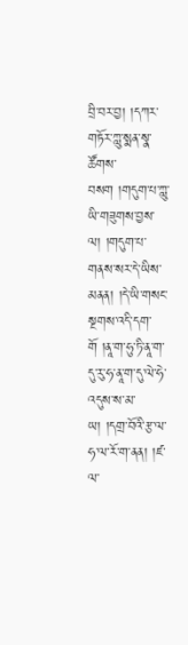བྲི་བར་བྱ། །དཀར་གཏོར་ཀླུ་སྨན་སྣ་ཚོགས་བསག །གདུག་པ་ཀླུ་ཡི་གཟུགས་བྱས་ལ། །གདུག་པ་གནས་སར་དེ་ཡིས་མནན། །དེ་ཡི་གསང་སྔགས་འདི་དག་གོ །ནཱ་ག་ཧུ་ཏི་ནཱ་ག་དུ་རུ་ཧ་ནཱ་ག་དུ་ལེ་ཧེ་འདུས་ས་མ་ཡ། །དགྲ་བོའི་རྩ་ལ་ཧ་ལ་རོ་ག་ནན། །ཛ་ལ་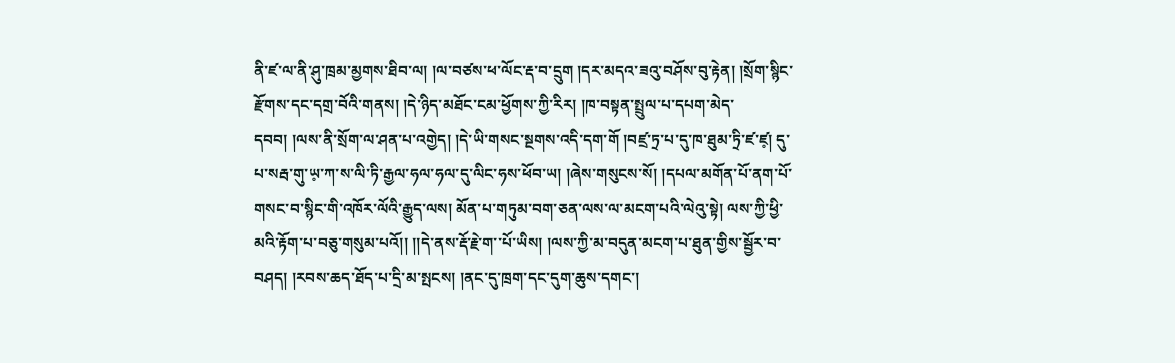ནི་ཛ་ལ་ནི་ཤུ་ཁྲམ་མྱགས་ཐིབ་ལ། །ལ་བཙས་ཕ་ལོང་རྡ་བ་དྲུག །དར་མདའ་ཟའུ་བཤོས་བུ་རྟེན། །སྲོག་སྙིང་རྫོགས་དང་དགྲ་བོའི་གནས། །དེ་ཉིད་མཐོང་ངམ་ཕྱོགས་ཀྱི་རིར། །ཁ་བསྟན་སྤྲུལ་པ་དཔག་མེད་དབབ། །ལས་ནི་སྲོག་ལ་ཤན་པ་འགྱེད། །དེ་ཡི་གསང་སྔགས་འདི་དག་གོ །བཛྲ་ཏྲ་པ་དུ་ཁ་ཐུམ་ཏྲི་ཛ་ཛ༷། དུ་པ་སརྦ་གུ་ཡ༷་ཀ་ས་ལི་ཏི་རྒྱལ་ཧལ་ཧལ་དུ་ལིང་ཧས་ཕོབ་ཡ། །ཞེས་གསུངས་སོ། །དཔལ་མགོན་པོ་ནག་པོ་གསང་བ་སྙིང་གི་འཁོར་ལོའི་རྒྱུད་ལས། མོན་པ་གཏུམ་བག་ཅན་ལས་ལ་མངག་པའི་ལེའུ་སྟེ། ལས་ཀྱི་ཕྱི་མའི་རྟོག་པ་བཅུ་གསུམ་པའོ།། །།དེ་ནས་རྡོ་རྗེ་ག་་པོ་ཡིས། །ལས་ཀྱི་མ་བདུན་མངག་པ་ཐུན་གྱིས་སྦྱོར་བ་བཤད། །རབས་ཆད་ཐོད་པ་དྲི་མ་སྤངས། །ནང་དུ་ཁྲག་དང་དུག་ཆུས་དགང་།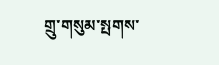གྲུ་གསུམ་སྤགས་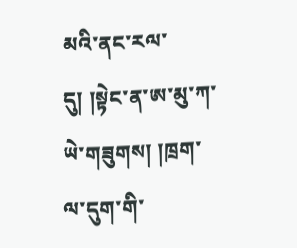མའི་ནང་རལ་དུ། །སྟེང་ན་ཨ་མུ་ཀ་ཡེ་གཟུགས། །ཁྲག་ལ་དུག་གི་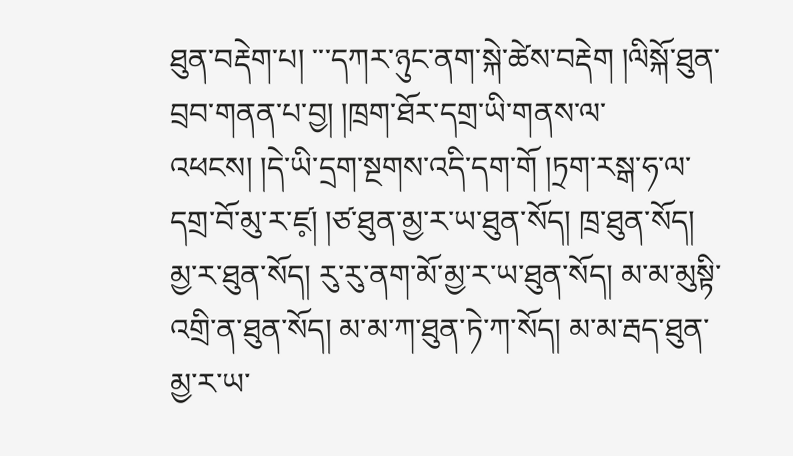ཐུན་བརྡེག་པ། ་་་དཀར་ཉུང་ནག་སྐེ་ཚེས་བརྡེག །ལིསྐོ་ཐུན་བྲབ་གནན་པ་བྱ། །ཁྲག་ཐོར་དགྲ་ཡི་གནས་ལ་འཕངས། །དེ་ཡི་དྲག་སྔགས་འདི་དག་གོ །ཏྲག་རསྒ་ཧ་ལ་དགྲ་བོ་མུ་ར་ཛ༷། །ཙ་ཐུན་མྱ་ར་ཡ་ཐུན་སོད། ཁྲ་ཐུན་སོད། མྱ་ར་ཐུན་སོད། རུ་རུ་ནག་མོ་མྱ་ར་ཡ་ཐུན་སོད། མ་མ་མུསྟི་འགྲི་ན་ཐུན་སོད། མ་མ་ཀ་ཐུན་ཏེ་ཀ་སོད། མ་མ་རྦད་ཐུན་མྱ་ར་ཡ་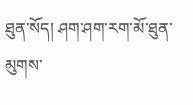ཐུན་སོད། ཤག་ཤག་རག་མོ་ཐུན་མུགས་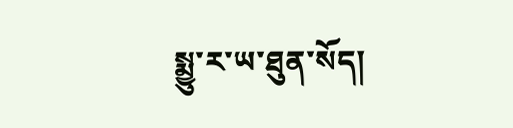སྨྱུ་ར་ཡ་ཐུན་སོད།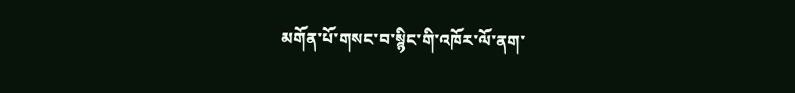མགོན་པོ་གསང་བ་སྙིང་གི་འཁོར་ལོ་ནག་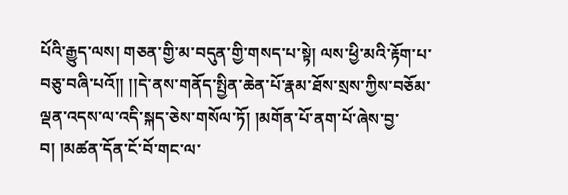པོའི་རྒྱུད་ལས། གཅན་གྱི་མ་བདུན་གྱི་གསད་པ་སྟེ། ལས་ཕྱི་མའི་རྟོག་པ་བཅུ་བཞི་པའོ།། །།དེ་ནས་གནོད་སྤྱིན་ཆེན་པོ་རྣམ་ཐོས་སྲས་ཀྱིས་བཅོམ་ལྡན་འདས་ལ་འདི་སྐད་ཅེས་གསོལ་ཏོ། །མགོན་པོ་ནག་པོ་ཞེས་བྱ་བ། །མཚན་དོན་ངོ་བོ་གང་ལ་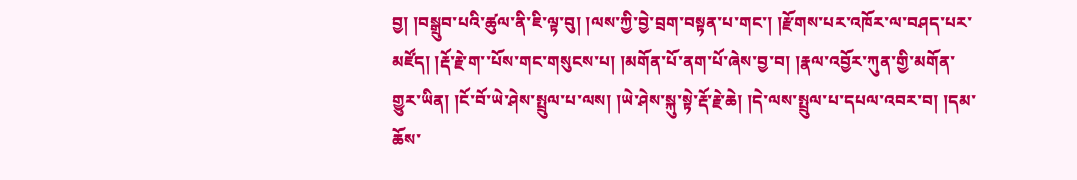བྱ། །བསྒྲུབ་པའི་ཚུལ་ནི་ཇི་ལྟ་བུ། །ལས་ཀྱི་བྱེ་བྲག་བསྟན་པ་གང་། །རྫོགས་པར་འཁོར་ལ་བཤད་པར་མཛོད། །རྡོ་རྗེ་ག་་པོས་གང་གསུངས་པ། །མགོན་པོ་ནག་པོ་ཞེས་བྱ་བ། །རྣལ་འབྱོར་ཀུན་གྱི་མགོན་གྱུར་ཡིན། །ངོ་བོ་ཡེ་ཤེས་སྤྲུལ་པ་ལས། །ཡེ་ཤེས་སྐུ་སྟེ་རྡོ་རྗེ་ཆེ། །དེ་ལས་སྤྲུལ་པ་དཔལ་འབར་བ། །དམ་ཆོས་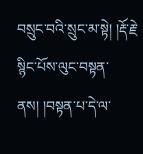བསྲུང་བའི་སྲུང་མ་སྟེ། །རྡོ་རྗེ་སྙིང་པོས་ལུང་བསྟན་ནས། །བསྟན་པ་དེ་ལ་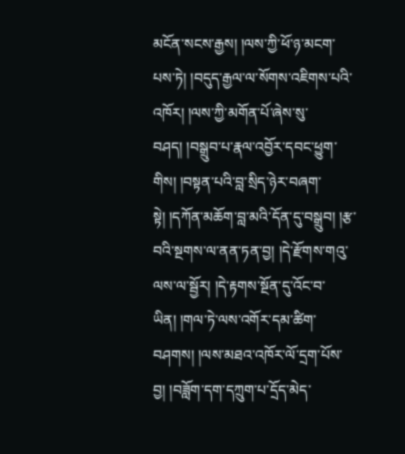མངོན་སངས་རྒྱས། །ལས་ཀྱི་ཕོ་ཉ་མངག་པས་ཏེ། །བདུད་རྒྱལ་ལ་སོགས་འཇིགས་པའི་འཁོར། །ལས་ཀྱི་མགོན་པོ་ཞེས་སུ་བཤད། །བསྒྲུབ་པ་རྣལ་འབྱོར་དབང་ཕྱུག་གིས། །བསྟན་པའི་བླ་སྲིད་ཉེར་བཞག་སྟེ། །དཀོན་མཆོག་བླ་མའི་དོན་དུ་བསྒྲུབ། །རྩ་བའི་སྔགས་ལ་ནན་ཏན་བྱ། །དེ་རྫོགས་གའུ་ལས་ལ་སྦྱོར། །དེ་རྟགས་སྔོན་དུ་འོང་བ་ཡིན། །གལ་ཏེ་ལས་འགོར་དམ་ཚིག་བཤགས། །ལས་མཐའ་འཁོར་ལོ་དྲག་པོས་བྱ། །བཟློག་དག་དཀྲུག་པ་དྲོད་མེད་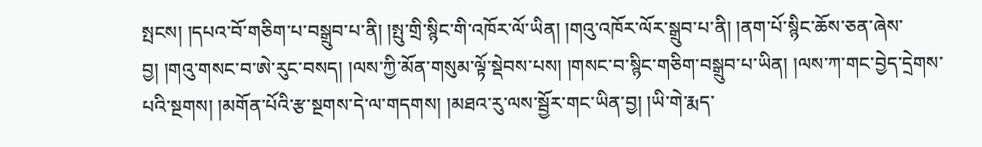སྤངས། །དཔའ་བོ་གཅིག་པ་བསྒྲུབ་པ་ནི། །སྤུ་གྲི་སྙིང་གི་འཁོར་ལོ་ཡིན། །གའུ་འཁོར་ལོར་སྒྲུབ་པ་ནི། །ནག་པོ་སྙིང་ཆོས་ཅན་ཞེས་བྱ། །གའུ་གསང་བ་ཨེ་རུང་བསད། །ལས་ཀྱི་མོན་གསུམ་ལྟོ་སྡེབས་པས། །གསང་བ་སྙིང་གཅིག་བསྒྲུབ་པ་ཡིན། །ལས་ཀ་གང་བྱེད་དྲེགས་པའི་སྔགས། །མགོན་པོའི་རྩ་སྔགས་དེ་ལ་གདགས། །མཐའ་རུ་ལས་སྦྱོར་གང་ཡིན་བྱ། །ཡི་གེ་རྨད་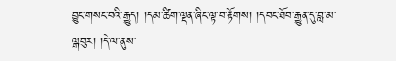བྱུང་གསང་བའི་རྒྱུད། །དམ་ཚིག་ལྡན་ཞིང་ལྟ་བ་རྟོགས། །དབང་ཐོབ་རྒྱུན་དུ་བླ་མ་ལྒབུར། །དེ་ལ་ནུས་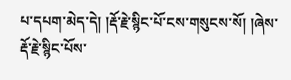པ་དཔག་མེད་དེ། །རྡོ་རྗེ་སྙིང་པོ་ངས་གསུངས་སོ། །ཞེས་རྡོ་རྗེ་སྙིང་པོས་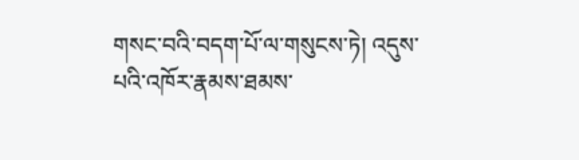གསང་བའི་བདག་པོ་ལ་གསུངས་ཏེ། འདུས་པའི་འཁོར་རྣམས་ཐམས་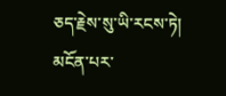ཅད་རྗེས་སུ་ཡི་རངས་ཏེ། མངོན་པར་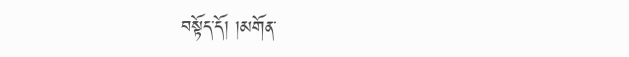བསྟོད་དོ། །མགོན་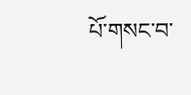པོ་གསང་བ་